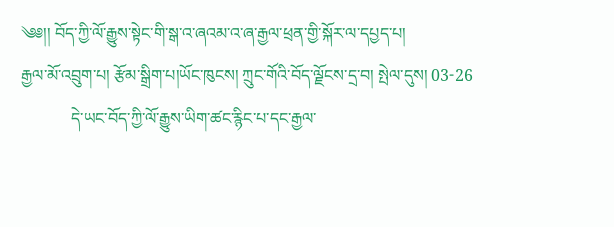༄༅།། བོད་ཀྱི་ལོ་རྒྱུས་སྟེང་གི་སྒ་འ་ཞའམ་འ་ཞ་རྒྱལ་ཕྲན་གྱི་སྐོར་ལ་དཔྱད་པ།
རྒྱལ་མོ་འབྲུག་པ། རྩོམ་སྒྲིག་པ།ཡོང་ཁུངས། ཀྲུང་གོའི་བོད་ལྗོངས་དྲ་བ། སྤེལ་དུས། 03-26
            དེ་ཡང་བོད་ཀྱི་ལོ་རྒྱུས་ཡིག་ཚང་རྙིང་པ་དང་རྒྱལ་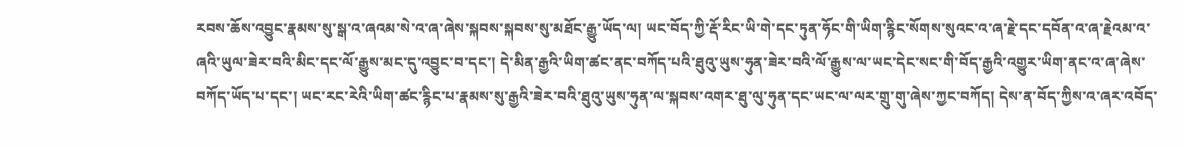རབས་ཆོས་འབྱུང་རྣམས་སུ་སྒ་འ་ཞའམ་སེ་འ་ཞ་ཞེས་སྐབས་སྐབས་སུ་མཐོང་རྒྱུ་ཡོད་ལ། ཡང་བོད་ཀྱི་རྡོ་རིང་ཡི་གེ་དང་ཏུན་ཧོང་གི་ཡིག་རྙིང་སོགས་སུའང་འ་ཞ་རྗེ་དང་དབོན་འ་ཞ་རྗེའམ་འ་ཞའི་ཡུལ་ཟེར་བའི་མིང་དང་ལོ་རྒྱུས་མང་དུ་འབྱུང་བ་དང་། དེ་མིན་རྒྱའི་ཡིག་ཚང་ནང་བཀོད་པའི་ཐུའུ་ཡུས་ཧུན་ཟེར་བའི་ལོ་རྒྱུས་ལ་ཡང་དེང་སང་གི་བོད་རྒྱའི་འགྱུར་ཡིག་ནང་འ་ཞ་ཞེས་བཀོད་ཡོད་པ་དང་། ཡང་རང་རེའི་ཡིག་ཚང་རྙིང་པ་རྣམས་སུ་རྒྱའི་ཟེར་བའི་ཐུའུ་ཡུས་ཧུན་ལ་སྐབས་འགར་ཐུ་ལུ་ཧུན་དང་ཡང་ལ་ལར་གྲུ་གུ་ཞེས་ཀྱང་བཀོད། དེས་ན་བོད་ཀྱིས་འ་ཞར་འབོད་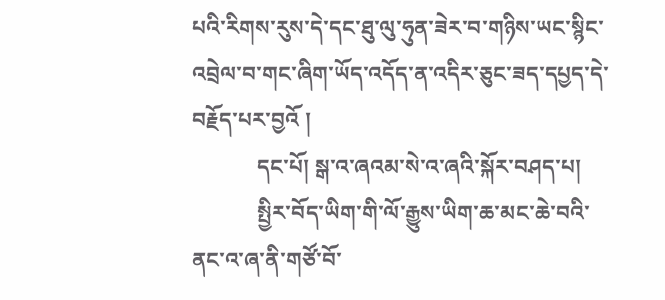པའི་རིགས་རུས་དེ་དང་ཐུ་ལུ་ཧུན་ཟེར་བ་གཉིས་ཡང་སྙིང་འབྲེལ་བ་གང་ཞིག་ཡོད་འདོད་ན་འདིར་ཅུང་ཟད་དཔྱད་དེ་བརྗོད་པར་བྱའོ །
            དང་པོ། སྒ་འ་ཞའམ་སེ་འ་ཞའི་སྐོར་བཤད་པ།
            སྤྱིར་བོད་ཡིག་གི་ལོ་རྒྱུས་ཡིག་ཆ་མང་ཆེ་བའི་ནང་འ་ཞ་ནི་གཙོ་བོ་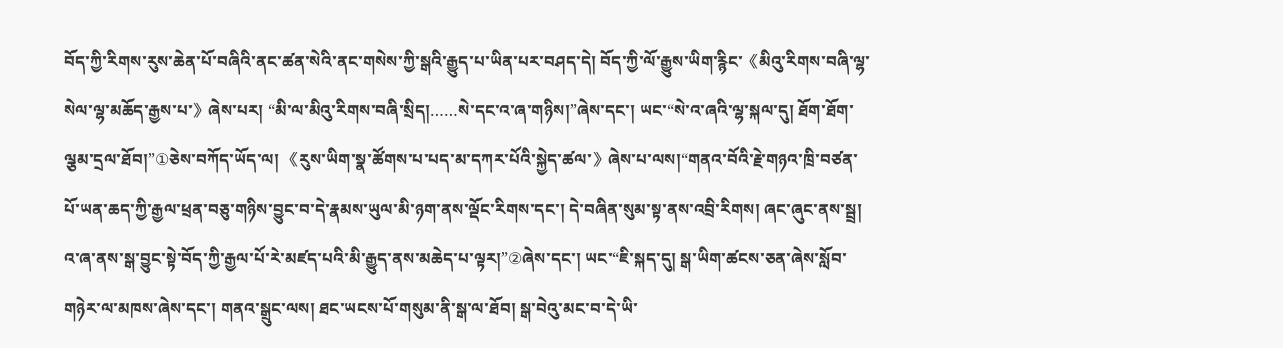བོད་ཀྱི་རིགས་རུས་ཆེན་པོ་བཞིའི་ནང་ཚན་སེའི་ནང་གསེས་ཀྱི་སྒའི་རྒྱུད་པ་ཡིན་པར་བཤད་དེ། བོད་ཀྱི་ལོ་རྒྱུས་ཡིག་རྙིང་《མིའུ་རིགས་བཞི་ལྷ་སེལ་ལྷ་མཆོད་རྒྱས་པ་》ཞེས་པར། “མི་ལ་མིའུ་རིགས་བཞི་སྲིད།……སེ་དང་འ་ཞ་གཉིས།”ཞེས་དང་། ཡང་“སེ་འ་ཞའི་ལྷ་སྐལ་དུ། ཐོག་ཐོག་ལྕམ་དྲལ་ཐོབ།”①ཅེས་བཀོད་ཡོད་ལ། 《རུས་ཡིག་སྣ་ཚོགས་པ་པད་མ་དཀར་པོའི་སྐྱེད་ཚལ་》ཞེས་པ་ལས།“གནའ་བོའི་རྗེ་གཉའ་ཁྲི་བཙན་པོ་ཡན་ཆད་ཀྱི་རྒྱལ་ཕྲན་བཅུ་གཉིས་བྱུང་བ་དེ་རྣམས་ཡུལ་མི་ཉག་ནས་ལྡོང་རིགས་དང་། དེ་བཞིན་སུམ་སྟ་ནས་འབྲི་རིགས། ཞང་ཞུང་ནས་སྦྲ། འ་ཞ་ནས་སྒ་བྱུང་སྟེ་བོད་ཀྱི་རྒྱལ་པོ་རེ་མཛད་པའི་མི་རྒྱུད་ནས་མཆེད་པ་ལྟར།”②ཞེས་དང་། ཡང་“ཇི་སྐད་དུ། སྒ་ཡིག་ཚངས་ཅན་ཞེས་སློབ་གཉེར་ལ་མཁས་ཞེས་དང་། གནའ་སྒྲུང་ལས། ཐང་ཡངས་པོ་གསུམ་ནི་སྒ་ལ་ཐོབ། སྒ་བེའུ་མང་བ་དེ་ཡི་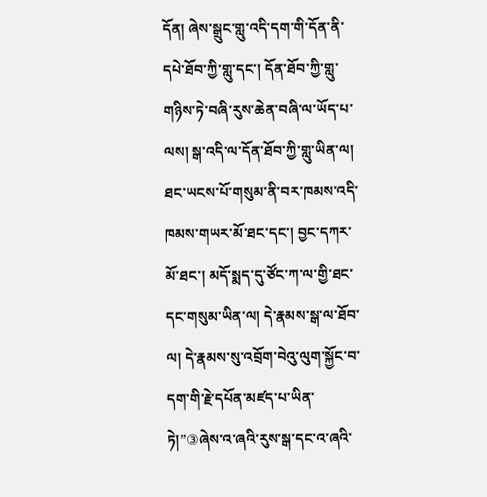དོན། ཞེས་སྒྲུང་གླུ་འདི་དག་གི་དོན་ནི་དཔེ་ཐོབ་ཀྱི་གླུ་དང་། དོན་ཐོབ་ཀྱི་གླུ་གཉིས་ཏེ་བཞི་རུས་ཆེན་བཞི་ལ་ཡོད་པ་ལས། སྒ་འདི་ལ་དོན་ཐོབ་ཀྱི་གླུ་ཡིན་ལ། ཐང་ཡངས་པོ་གསུམ་ནི་བར་ཁམས་འདི་ཁམས་གཡར་མོ་ཐང་དང་། བྱང་དཀར་མོ་ཐང་། མདོ་སྨད་དུ་ཙོང་ཀ་ལ་གྱི་ཐང་དང་གསུམ་ཡིན་ལ། དེ་རྣམས་སྒ་ལ་ཐོབ་ལ། དེ་རྣམས་སུ་འབྲོག་བེའུ་ལུག་སྐྱོང་བ་དག་གི་རྗེ་དཔོན་མཛད་པ་ཡིན་ཏེ།”③ཞེས་འ་ཞའི་རུས་སྒ་དང་འ་ཞའི་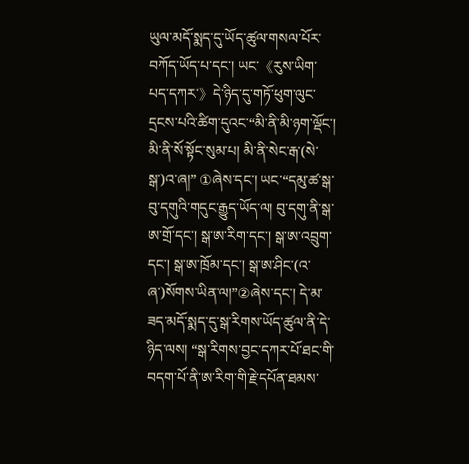ཡུལ་མདོ་སྨད་དུ་ཡོད་ཚུལ་གསལ་པོར་བཀོད་ཡོད་པ་དང་། ཡང་《རུས་ཡིག་པད་དཀར་》དེ་ཉིད་དུ་གཏོ་ཕུག་ལུང་དྲངས་པའི་ཚིག་དུའང་“མི་ནི་མི་ཉག་ལྡོང་། མི་ནི་སོ་སྟོང་སུམ་པ། མི་ནི་སེང་རྒ་(སེ་སྒ་)འ་ཞ།” ①ཞེས་དང་། ཡང་“དམུ་ཚ་སྒ་བུ་དགུའི་གདུང་རྒྱུད་ཡོད་ལ། བུ་དགུ་ནི་སྒ་ཨ་གྲོ་དང་། སྒ་ཨ་རིག་དང་། སྒ་ཨ་འབྲུག་དང་། སྒ་ཨ་ཁྲོམ་དང་། སྒ་ཨ་ཤིང་(འ་ཞ་)སོགས་ཡིན་ལ།”②ཞེས་དང་། དེ་མ་ཟད་མདོ་སྨད་དུ་སྒ་རིགས་ཡོད་ཚུལ་ནི་དེ་ཉིད་ལས། “སྒ་རིགས་བྱང་དཀར་པོ་ཐང་གི་བདག་པོ་ནི་ཨ་རིག་གི་རྗེ་དཔོན་ཐམས་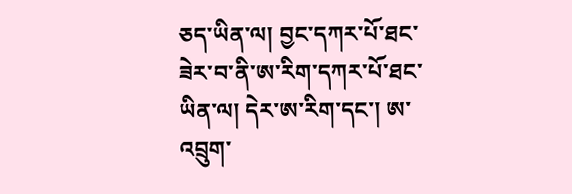ཅད་ཡིན་ལ། བྱང་དཀར་པོ་ཐང་ཟེར་བ་ནི་ཨ་རིག་དཀར་པོ་ཐང་ཡིན་ལ། དེར་ཨ་རིག་དང་། ཨ་འབྲུག་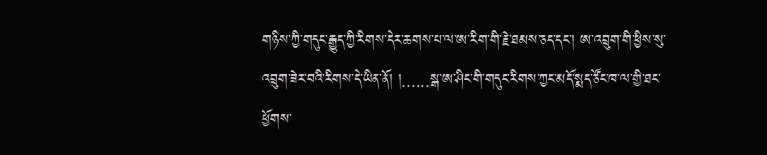གཉིས་ཀྱི་གདུང་རྒྱུད་ཀྱི་རིགས་དེར་ཆགས་པ་ལ་ཨ་རིག་གི་རྗེ་ཐམས་ཅད་དང་། ཨ་འབྲུག་གི་ཕྱིས་སུ་འབྲུག་ཟེར་བའི་རིགས་དེ་ཡིན་ནོ། །......སྒ་ཨ་ཤིང་གི་གདུང་རིགས་ཀྱང་མདོ་སྨད་ཙོང་ཁ་ལ་གྱི་ཐང་ཕྱོགས་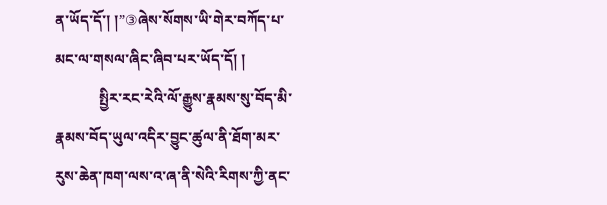ན་ཡོད་དོ་། །”③ཞེས་སོགས་ཡི་གེར་བཀོད་པ་མང་ལ་གསལ་ཞིང་ཞིབ་པར་ཡོད་དོ། །
            སྤྱིར་རང་རེའི་ལོ་རྒྱུས་རྣམས་སུ་བོད་མི་རྣམས་བོད་ཡུལ་འདིར་བྱུང་ཚུལ་ནི་ཐོག་མར་རུས་ཆེན་ཁག་ལས་འ་ཞ་ནི་སེའི་རིགས་ཀྱི་ནང་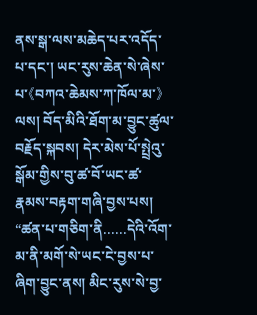ནས་སྒ་ལས་མཆེད་པར་འདོད་པ་དང་། ཡང་རུས་ཆེན་སེ་ཞེས་པ་《བཀའ་ཆེམས་ཀ་ཁོལ་མ་》ལས། བོད་མིའི་ཐོག་མ་བྱུང་ཚུལ་བརྗོད་སྐབས། དེར་མེས་པོ་སྤྲེའུ་སྒོམ་གྱིས་བུ་ཚ་བོ་ཡང་ཚ་རྣམས་བརྟག་གཞི་བྱས་པས། “ཚན་པ་གཅིག་ནི......དེའི་འོག་མ་ནི་མགོ་སེ་ཡང་ངེ་བྱས་པ་ཞིག་བྱུང་ནས། མིང་རུས་སེ་བྱ་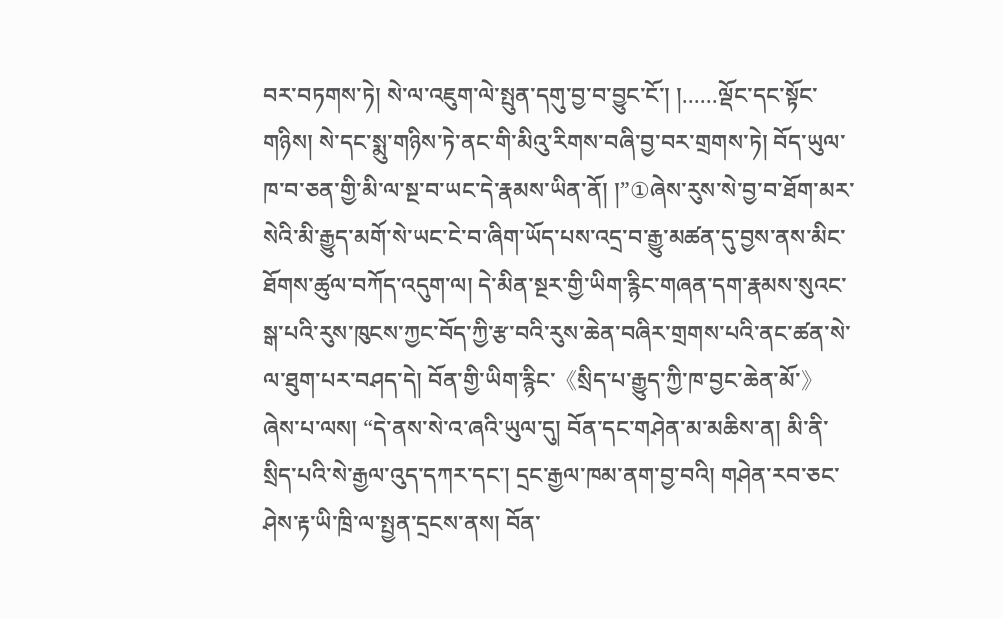བར་བཏགས་ཏེ། སེ་ལ་འཇུག་ལེ་སྤུན་དགུ་བྱ་བ་བྱུང་ངོ་། །......ལྡོང་དང་སྟོང་གཉིས། སེ་དང་སྨུ་གཉིས་ཏེ་ནང་གི་མིའུ་རིགས་བཞི་བྱ་བར་གྲགས་ཏེ། བོད་ཡུལ་ཁ་བ་ཅན་གྱི་མི་ལ་སྔ་བ་ཡང་དེ་རྣམས་ཡིན་ནོ། །”①ཞེས་རུས་སེ་བྱ་བ་ཐོག་མར་སེའི་མི་རྒྱུད་མགོ་སེ་ཡང་ངེ་བ་ཞིག་ཡོད་པས་འདྲ་བ་རྒྱུ་མཚན་དུ་བྱས་ནས་མིང་ཐོགས་ཚུལ་བཀོད་འདུག་ལ། དེ་མིན་སྔར་གྱི་ཡིག་རྙིང་གཞན་དག་རྣམས་སུའང་སྒ་པའི་རུས་ཁུངས་ཀྱང་བོད་ཀྱི་རྩ་བའི་རུས་ཆེན་བཞིར་གྲགས་པའི་ནང་ཚན་སེ་ལ་ཐུག་པར་བཤད་དེ། བོན་གྱི་ཡིག་རྙིང་《སྲིད་པ་རྒྱུད་ཀྱི་ཁ་བྱང་ཆེན་མོ་》ཞེས་པ་ལས། “དེ་ནས་སེ་འ་ཞའི་ཡུལ་དུ། བོན་དང་གཤེན་མ་མཆིས་ན། མི་ནི་སྲིད་པའི་སེ་རྒྱལ་འུད་དཀར་དང་། དྲང་རྒྱལ་ཁམ་ནག་བྱ་བའི། གཤེན་རབ་ཅང་ཤེས་རྟ་ཡི་ཁྲི་ལ་སྤྱན་དྲངས་ནས། བོན་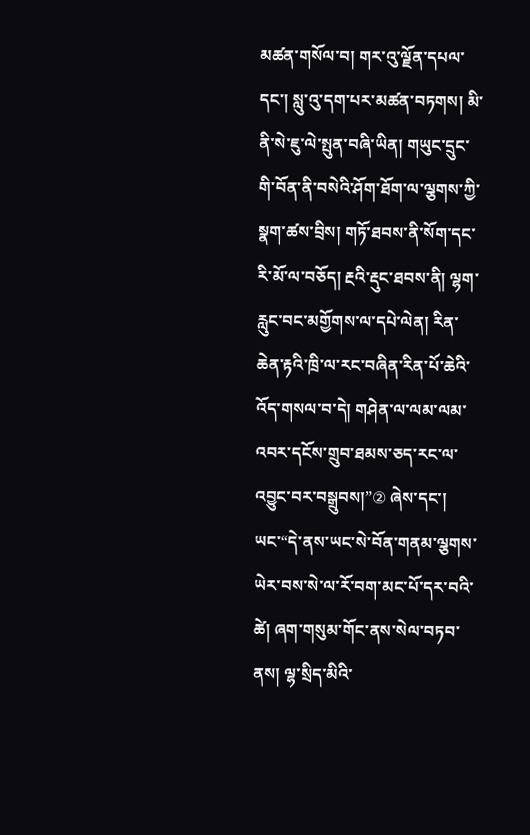མཚན་གསོལ་བ། གར་འུ་ལྗོན་དཔལ་དང་། སླུ་འུ་དག་པར་མཚན་བཏགས། མི་ནི་སེ་ཇུ་ལེ་སྤུན་བཞི་ཡིན། གཡུང་དྲུང་གི་བོན་ནི་བསེའི་ཤོག་ཐོག་ལ་ལྕགས་ཀྱི་སྣག་ཚས་བྲིས། གཏོ་ཐབས་ནི་སོག་དང་རི་མོ་ལ་བཅོད། རྔའི་རྡུང་ཐབས་ནི། ལྷག་རླུང་བང་མགྱོགས་ལ་དཔེ་ལེན། རིན་ཆེན་རྟའི་ཁྲི་ལ་རང་བཞིན་རིན་པོ་ཆེའི་འོད་གསལ་བ་དེ། གཤེན་ལ་ལམ་ལམ་འབར་དངོས་གྲུབ་ཐམས་ཅད་རང་ལ་འབྱུང་བར་བསྒྲུབས།”② ཞེས་དང་། ཡང་“དེ་ནས་ཡང་སེ་བོན་གནམ་ལྕགས་ཡེར་བས་སེ་ལ་རོ་བག་མང་པོ་དར་བའི་ཚེ། ཞག་གསུམ་གོང་ནས་སེལ་བཏབ་ནས། ལྷ་སྲིད་མིའི་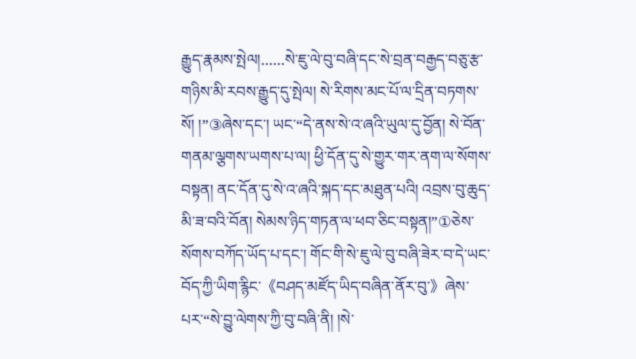རྒྱུད་རྣམས་སྤེལ།......སེ་ཇུ་ལེ་བུ་བཞི་དང་སེ་བྲན་བརྒྱད་བཅུ་རྩ་གཉིས་མི་རབས་རྒྱུད་དུ་སྤེལ། སེ་རིགས་མང་པོ་ལ་དྲིན་བཏགས་སོ། །”③ཞེས་དང་། ཡང་“དེ་ནས་སེ་འ་ཞའི་ཡུལ་དུ་བྱོན། སེ་བོན་གནམ་ལྕགས་ཡགས་པ་ལ། ཕྱི་དོན་དུ་སེ་གྱུར་གར་ནག་ལ་སོགས་བསྟན། ནང་དོན་དུ་སེ་འ་ཞའི་སྐད་དང་མཐུན་པའི། འབྲས་བུ་ཆུད་མི་ཟ་བའི་བོན། སེམས་ཉིད་གཏན་ལ་ཕབ་ཅིང་བསྟན།”①ཅེས་སོགས་བཀོད་ཡོད་པ་དང་། གོང་གི་སེ་ཇུ་ལེ་བུ་བཞི་ཟེར་བ་དེ་ཡང་བོད་ཀྱི་ཡིག་རྙིང་《བཤད་མཛོད་ཡིད་བཞིན་ནོར་བུ་》ཞེས་པར་“སེ་བྱུ་ལེགས་ཀྱི་བུ་བཞི་ནི། །སེ་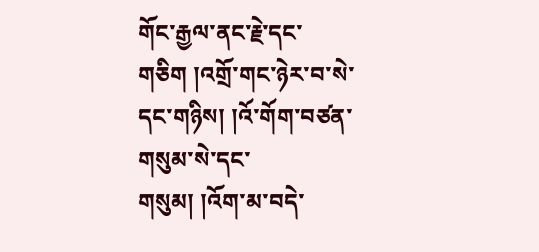གོང་རྒྱལ་ནང་རྗེ་དང་གཅིག །འགྲོ་གང་ཉེར་བ་སེ་དང་གཉིས། །འོ་གོག་བཙན་གསུམ་སེ་དང་གསུམ། །འོག་མ་བདེ་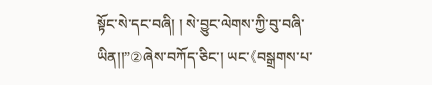སྟོང་སེ་དང་བཞི། ། སེ་བྱུང་ལེགས་ཀྱི་བུ་བཞི་ཡིན།།”②ཞེས་བཀོད་ཅིང་། ཡང་《བསྒྲགས་པ་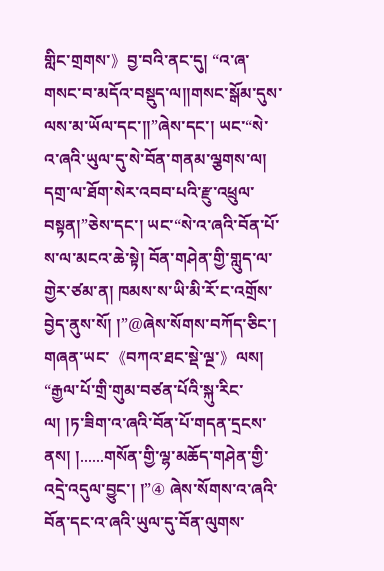གླིང་གྲགས་》བྱ་བའི་ནང་དུ། “འ་ཞ་གསང་བ་མདོའ་བསྡུད་ལ།།གསང་སྒོམ་དུས་ལས་མ་ཡོལ་དང་།།”ཞེས་དང་། ཡང་“སེ་འ་ཞའི་ཡུལ་དུ་སེ་བོན་གནམ་ལྕགས་ལ། དགྲ་ལ་ཐོག་སེར་འབབ་པའི་རྫུ་འཕྲུལ་བསྟན།”ཅེས་དང་། ཡང་“སེ་འ་ཞའི་བོན་པོ་ས་ལ་མངའ་ཆེ་སྟེ། བོན་གཤེན་གྱི་གླུད་ལ་གྱེར་ཙམ་ན། ཁམས་ས་ཡི་མི་རོ་ང་འགྲོས་བྱེད་ནུས་སོ། །”@ཞེས་སོགས་བཀོད་ཅིང་། གཞན་ཡང་《བཀའ་ཐང་སྡེ་ལྔ་》ལས། “རྒྱལ་པོ་གྲི་གུམ་བཙན་པོའི་སྐུ་རིང་ལ། །ཏ་ཟིག་འ་ཞའི་བོན་པོ་གདན་དྲངས་ནས། །......གསོན་གྱི་ལྷ་མཆོད་གཤེན་གྱི་འདྲེ་འདུལ་བྱུང་། །”④ ཞེས་སོགས་འ་ཞའི་བོན་དང་འ་ཞའི་ཡུལ་དུ་བོན་ལུགས་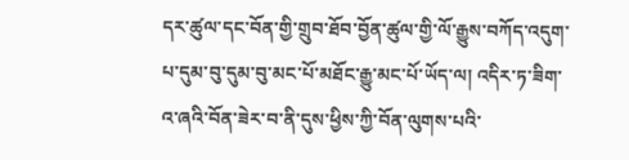དར་ཚུལ་དང་བོན་གྱི་གྲུབ་ཐོབ་བྱོན་ཚུལ་གྱི་ལོ་རྒྱུས་བཀོད་འདུག་པ་དུམ་བུ་དུམ་བུ་མང་པོ་མཐོང་རྒྱུ་མང་པོ་ཡོད་ལ། འདིར་ཏ་ཟིག་འ་ཞའི་བོན་ཟེར་བ་ནི་དུས་ཕྱིས་ཀྱི་བོན་ལུགས་པའི་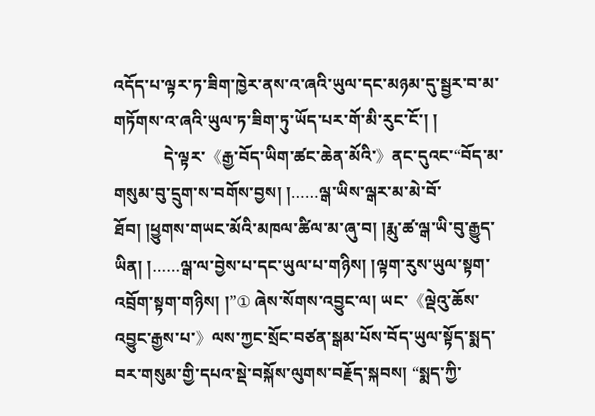འདོད་པ་ལྟར་ཏ་ཟིག་ཁྱེར་ནས་འ་ཞའི་ཡུལ་དང་མཉམ་དུ་སྦྱར་བ་མ་གཏོགས་འ་ཞའི་ཡུལ་ཏ་ཟིག་ཏུ་ཡོད་པར་གོ་མི་རུང་ངོ་། །
            དེ་ལྟར་《རྒྱ་བོད་ཡིག་ཚང་ཆེན་མོའི་》ནང་དུའང་“བོད་མ་གསུམ་བུ་དྲུག་ས་བགོས་བྱས། །……ལྒ་ཡིས་ལྒར་མ་མེ་བོ་ཐོབ། །ཕྱུགས་གཡང་མོའི་མཁལ་ཚིལ་མ་ཞུ་བ། །རྨུ་ཚ་ལྒ་ཡི་བུ་རྒྱུད་ཡིན། །……ལྒ་ལ་བྱེས་པ་དང་ཡུལ་པ་གཉིས། །ལྟག་རུས་ཡུལ་སྟག་འབྲོག་སྟག་གཉིས། །”① ཞེས་སོགས་འབྱུང་ལ། ཡང་《ལྡེའུ་ཆོས་འབྱུང་རྒྱས་པ་》ལས་ཀྱང་སྲོང་བཙན་སྒམ་པོས་བོད་ཡུལ་སྟོད་སྨད་བར་གསུམ་གྱི་དཔའ་སྡེ་བསྐོས་ལུགས་བརྗོད་སྐབས། “སྨད་ཀྱི་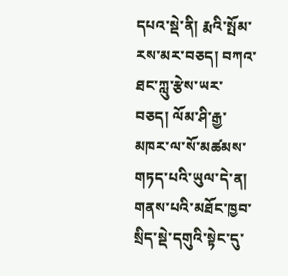དཔའ་སྡེ་ནི། རྨའི་སྤོམ་རས་མར་བཅད། བཀའ་ཐང་ཀླུ་རྩེས་ཡར་བཅད། ལོམ་ཤི་རྒྱ་མཁར་ལ་སོ་མཚམས་གཏད་པའི་ཡུལ་དེ་ན། གནས་པའི་མཐོང་ཁྱབ་སྲིད་སྡེ་དགུའི་སྟེང་དུ་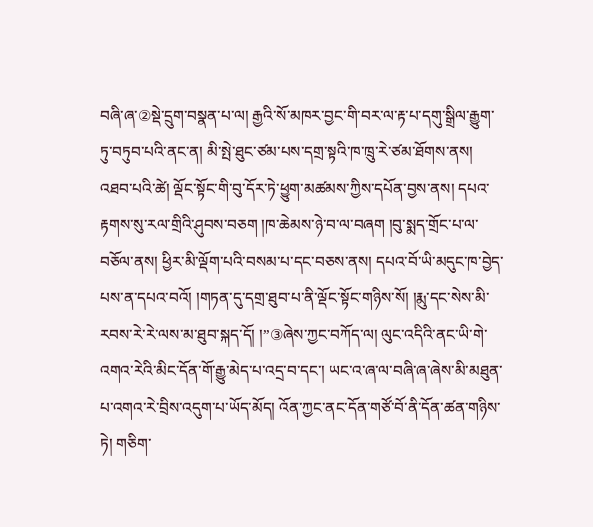བཞི་ཞ་②སྡེ་དྲུག་བསྣན་པ་ལ། རྒྱའི་སོ་མཁར་བྱང་གི་བར་ལ་རྟ་པ་དགུ་སྒྲིལ་རྒྱུག་ཏུ་བཏུབ་པའི་ནང་ན། མི་སྤེ་ཐུང་ཙམ་པས་དགྲ་སྟའི་ཁ་ཁྲུ་རེ་ཙམ་ཐོགས་ནས། འཐབ་པའི་ཚེ། ལྡོང་སྟོང་གི་བུ་དོར་ཏེ་ཕྱུག་མཚམས་ཀྱིས་དཔོན་བྱས་ནས། དཔའ་རྟགས་སུ་རལ་གྲིའི་ཤུབས་བཅག །ཁ་ཆེམས་ཉེ་བ་ལ་བཞག །བུ་སྨད་གྲོང་པ་ལ་བཅོལ་ནས། ཕྱིར་མི་ལྡོག་པའི་བསམ་པ་དང་བཅས་ནས། དཔའ་བོ་ཡི་མདུང་ཁ་བྱེད་པས་ན་དཔའ་བའོ། །གཏན་དུ་དགྲ་ཐུབ་པ་ནི་ལྡོང་སྟོང་གཉིས་སོ། །རྨུ་དང་སེས་མི་རབས་རེ་རེ་ལས་མ་ཐུབ་སྐད་དོ། །”③ཞེས་ཀྱང་བཀོད་ལ། ལུང་འདིའི་ནང་ཡི་གེ་འགའ་རེའི་མིང་དོན་གོ་རྒྱུ་མེད་པ་འདྲ་བ་དང་། ཡང་འ་ཞ་ལ་བཞི་ཞ་ཞེས་མི་མཐུན་པ་འགའ་རེ་བྲིས་འདུག་པ་ཡོད་མོད། འོན་ཀྱང་ནང་དོན་གཙོ་བོ་ནི་དོན་ཚན་གཉིས་ཏེ། གཅིག་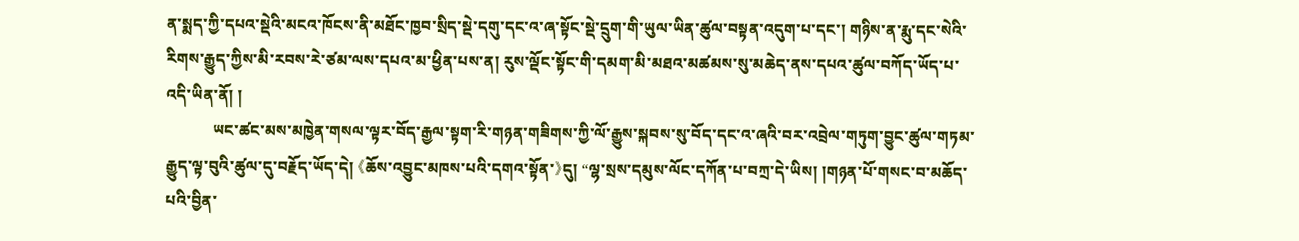ན་སྨད་ཀྱི་དཔའ་སྡེའི་མངའ་ཁོངས་ནི་མཐོང་ཁྱབ་སྲིད་སྡེ་དགུ་དང་འ་ཞ་སྟོང་སྡེ་དྲུག་གི་ཡུལ་ཡིན་ཚུལ་བསྟན་འདུག་པ་དང་། གཉིས་ན་རྨུ་དང་སེའི་རིགས་རྒྱུད་ཀྱིས་མི་རབས་རེ་ཙམ་ལས་དཔའ་མ་ཕྱིན་པས་ན། རུས་ལྡོང་སྟོང་གི་དམག་མི་མཐའ་མཚམས་སུ་མཆེད་ནས་དཔའ་ཚུལ་བཀོད་ཡོད་པ་འདི་ཡིན་ནོ། །
            ཡང་ཚང་མས་མཁྱེན་གསལ་ལྟར་བོད་རྒྱལ་སྟག་རི་གཉན་གཟིགས་ཀྱི་ལོ་རྒྱུས་སྐབས་སུ་བོད་དང་འ་ཞའི་བར་འབྲེལ་གཏུག་བྱུང་ཚུལ་གཏམ་རྒྱུད་ལྟ་བུའི་ཚུལ་དུ་བརྗོད་ཡོད་དེ། 《ཆོས་འབྱུང་མཁས་པའི་དགའ་སྟོན་》དུ། “ལྷ་སྲས་དམུས་ལོང་དཀོན་པ་བཀྲ་དེ་ཡིས། །གཉན་པོ་གསང་བ་མཆོད་པའི་བྱིན་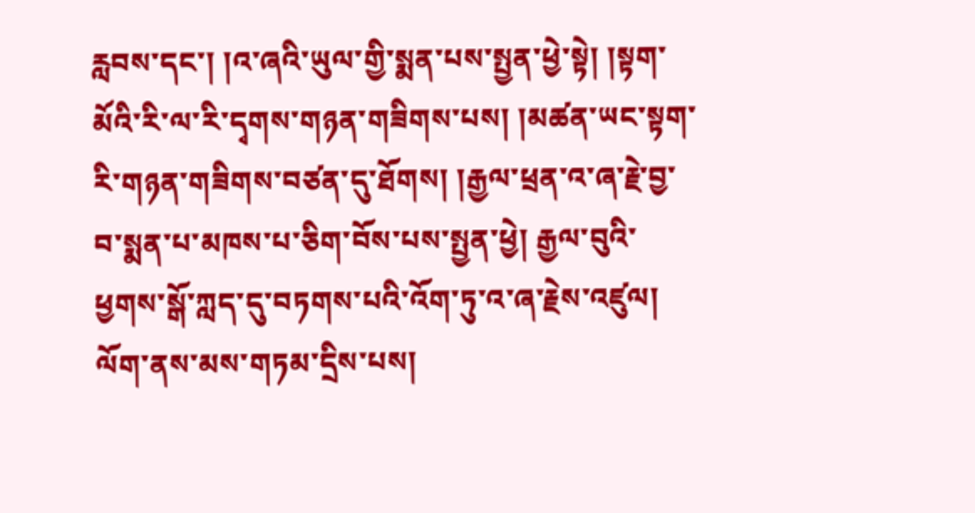རླབས་དང་། །འ་ཞའི་ཡུལ་གྱི་སྨན་པས་སྤྱན་ཕྱེ་སྟེ། །སྟག་མོའི་རི་ལ་རི་དྭགས་གཉན་གཟིགས་པས། །མཚན་ཡང་སྟག་རི་གཉན་གཟིགས་བཙན་དུ་ཐོགས། །རྒྱལ་ཕྲན་འ་ཞ་རྗེ་བྱ་བ་སྨན་པ་མཁས་པ་ཅིག་བོས་པས་སྤྱན་ཕྱེ། རྒྱལ་བུའི་ཕྱགས་སྒོ་ཀླད་དུ་བཏགས་པའི་འོག་ཏུ་འ་ཞ་རྗེས་འཛུལ། ལོག་ནས་མས་གཏམ་དྲིས་པས།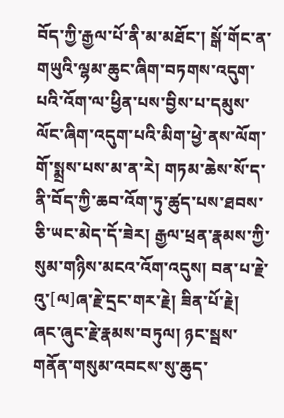བོད་ཀྱི་རྒྱལ་པོ་ནི་མ་མཐོང་། སྒོ་གོང་ན་གཡུའི་ལྷམ་ཆུང་ཞིག་བཏགས་འདུག་པའི་འོག་ལ་ཕྱིན་པས་བྱིས་པ་དམུས་ལོང་ཞིག་འདུག་པའི་མིག་ཕྱེ་ནས་ལོག་གོ་སྨྲས་པས་མ་ན་རེ། གཏམ་ཆེས་སོ་ད་ནི་བོད་ཀྱི་ཆབ་འོག་ཏུ་ཚུད་པས་ཐབས་ཅི་ཡང་མེད་དོ་ཟེར། རྒྱལ་ཕྲན་རྣམས་ཀྱི་སུམ་གཉིས་མངའ་འོག་འདུས། བན་པ་རྗེ་འུ་[ལ]ཞ་རྗེ་དྲང་གར་རྗེ། ཟིན་པོ་རྗེ། ཞང་ཞུང་རྗེ་རྣམས་བཏུལ། ཉང་སྦས་གནོན་གསུམ་འབངས་སུ་ཆུད་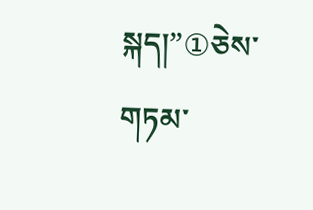སྐད།”①ཅེས་གཏམ་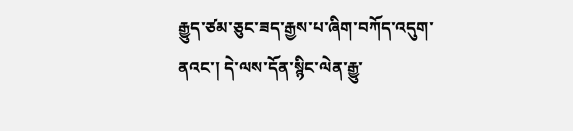རྒྱུད་ཙམ་ཅུང་ཟད་རྒྱས་པ་ཞིག་བཀོད་འདུག་ནའང་། དེ་ལས་དོན་སྙིང་ལེན་རྒྱུ་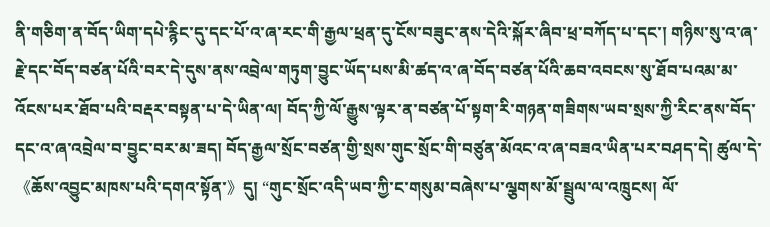ནི་གཅིག་ན་བོད་ཡིག་དཔེ་རྙིང་དུ་དང་པོ་འ་ཞ་རང་གི་རྒྱལ་ཕྲན་དུ་ངོས་བཟུང་ནས་དེའི་སྐོར་ཞིབ་ཕྲ་བཀོད་པ་དང་། གཉིས་སུ་འ་ཞ་རྗེ་དང་བོད་བཙན་པོའི་བར་དེ་དུས་ནས་འབྲེལ་གཏུག་བྱུང་ཡོད་པས་མི་ཚད་འ་ཞ་བོད་བཙན་པོའི་ཆབ་འབངས་སུ་ཐོབ་པའམ་མ་འོངས་པར་ཐོབ་པའི་བརྡར་བསྟན་པ་དེ་ཡིན་ལ། བོད་ཀྱི་ལོ་རྒྱུས་ལྟར་ན་བཙན་པོ་སྟག་རི་གཉན་གཟིགས་ཡབ་སྲས་ཀྱི་རིང་ནས་བོད་དང་འ་ཞ་འབྲེལ་བ་བྱུང་བར་མ་ཟད། བོད་རྒྱལ་སྲོང་བཙན་གྱི་སྲས་གུང་སྲོང་གི་བཙུན་མོའང་འ་ཞ་བཟའ་ཡིན་པར་བཤད་དེ། ཚུལ་དེ་ 《ཆོས་འབྱུང་མཁས་པའི་དགའ་སྟོན་》དུ། “གུང་སྲོང་འདི་ཡབ་ཀྱི་ང་གསུམ་བཞེས་པ་ལྕགས་མོ་སྦྲུལ་ལ་འཁྲུངས། ལོ་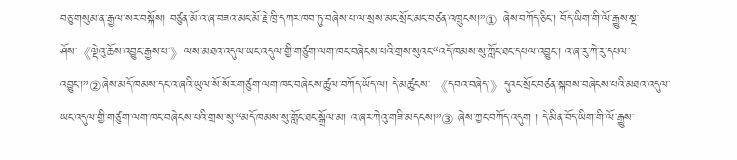བཅུ་གསུམ་ན་རྒྱལ་སར་བསྐོས། བཙུན་མོ་འ་ཞ་བཟའ་མང་མོ་རྗེ་ཁྲི་དཀར་ཁབ་ཏུ་བཞེས་པ་ལ་སྲས་མང་སྲོང་མང་བཙན་འཁྲུངས།”① ཞེས་བཀོད་ཅིང་། བོད་ཡིག་གི་ལོ་རྒྱུས་སྔ་ཤོས་《ལྡེའུ་ཆོས་འབྱུང་རྒྱས་པ་》ལས་མཐའ་འདུལ་ཡང་འདུལ་གྱི་གཙུག་ལག་ཁང་བཞེངས་པའི་གྲས་སུའང་“འདོ་ཁམས་སུ་ཀློང་ཐང་དཔལ་འབྱུང་། འ་ཞ་རུ་ཀེ་རུ་དཔལ་འབྱུང་།”②ཞེས་མདོ་ཁམས་དང་འ་ཞའི་ཡུལ་སོ་སོར་གཙུག་ལག་ཁང་བཞེངས་ཚུལ་བཀོད་ཡོད་ལ། དེ་མཚུངས་ 《དབའ་བཞེད་》དུའང་སྲོང་བཙན་སྐབས་བཞེངས་པའི་མཐའ་འདུལ་ཡང་འདུལ་གྱི་གཙུག་ལག་ཁང་བཞེངས་པའི་གྲས་སུ་“མདོ་ཁམས་སུ་གློང་ཐང་སྒྲོལ་མ། འ་ཞར་ཀེའུ་གཟི་མདངས།”③ ཞེས་ཀྱང་བཀོད་འདུག ། དེ་མིན་བོད་ཡིག་གི་ལོ་རྒྱུས་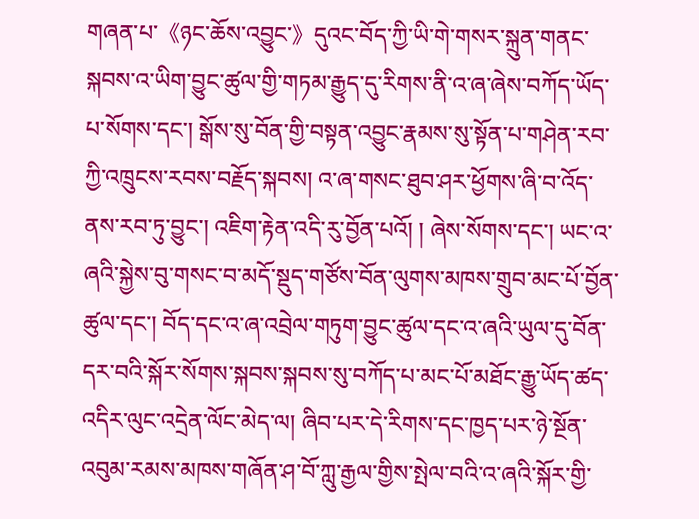གཞན་པ་《ཉང་ཆོས་འབྱུང་》དུའང་བོད་ཀྱི་ཡི་གེ་གསར་སྐྲུན་གནང་སྐབས་འ་ཡིག་བྱུང་ཚུལ་གྱི་གཏམ་རྒྱུད་དུ་རིགས་ནི་འ་ཞ་ཞེས་བཀོད་ཡོད་པ་སོགས་དང་། སྒོས་སུ་བོན་གྱི་བསྟན་འབྱུང་རྣམས་སུ་སྟོན་པ་གཤེན་རབ་ཀྱི་འཁྲུངས་རབས་བརྗོད་སྐབས། འ་ཞ་གསང་ཐུབ་ཤར་ཕྱོགས་ཞི་བ་འོད་ནས་རབ་ཏུ་བྱུང་། འཇིག་རྟེན་འདི་རུ་བྱོན་པའོ། ། ཞེས་སོགས་དང་། ཡང་འ་ཞའི་སྐྱེས་བུ་གསང་བ་མདོ་སྡུད་གཙོས་བོན་ལུགས་མཁས་གྲུབ་མང་པོ་བྱོན་ཚུལ་དང་། བོད་དང་འ་ཞ་འབྲེལ་གཏུག་བྱུང་ཚུལ་དང་འ་ཞའི་ཡུལ་དུ་བོན་དར་བའི་སྐོར་སོགས་སྐབས་སྐབས་སུ་བཀོད་པ་མང་པོ་མཐོང་རྒྱུ་ཡོད་ཚད་འདིར་ལུང་འདྲེན་ལོང་མེད་ལ། ཞིབ་པར་དེ་རིགས་དང་ཁྱད་པར་ཉེ་སྔོན་འབུམ་རམས་མཁས་གཞོན་ཤ་བོ་ཀླུ་རྒྱལ་གྱིས་སྤེལ་བའི་འ་ཞའི་སྐོར་གྱི་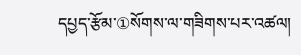དཔྱད་རྩོམ་①སོགས་ལ་གཟིགས་པར་འཚལ།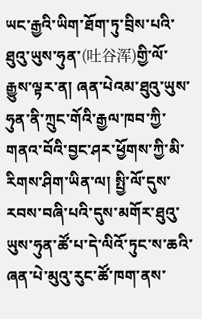ཡང་རྒྱའི་ཡིག་ཐོག་ཏུ་བྲིས་པའི་ཐུའུ་ཡུས་ཧུན་(吐谷浑)གྱི་ལོ་རྒྱུས་ལྟར་ན། ཞན་པེའམ་ཐུའུ་ཡུས་ཧུན་ནི་ཀྲུང་གོའི་རྒྱལ་ཁབ་ཀྱི་གནའ་བོའི་བྱང་ཤར་ཕྱོགས་ཀྱི་མི་རིགས་ཤིག་ཡིན་ལ། སྤྱི་ལོ་དུས་རབས་བཞི་པའི་དུས་མགོར་ཐུའུ་ཡུས་ཧུན་ཚོ་པ་དེ་ལིའོ་ཏུང་ས་ཆའི་ཞན་པེ་མུའུ་རུང་ཚོ་ཁག་ནས་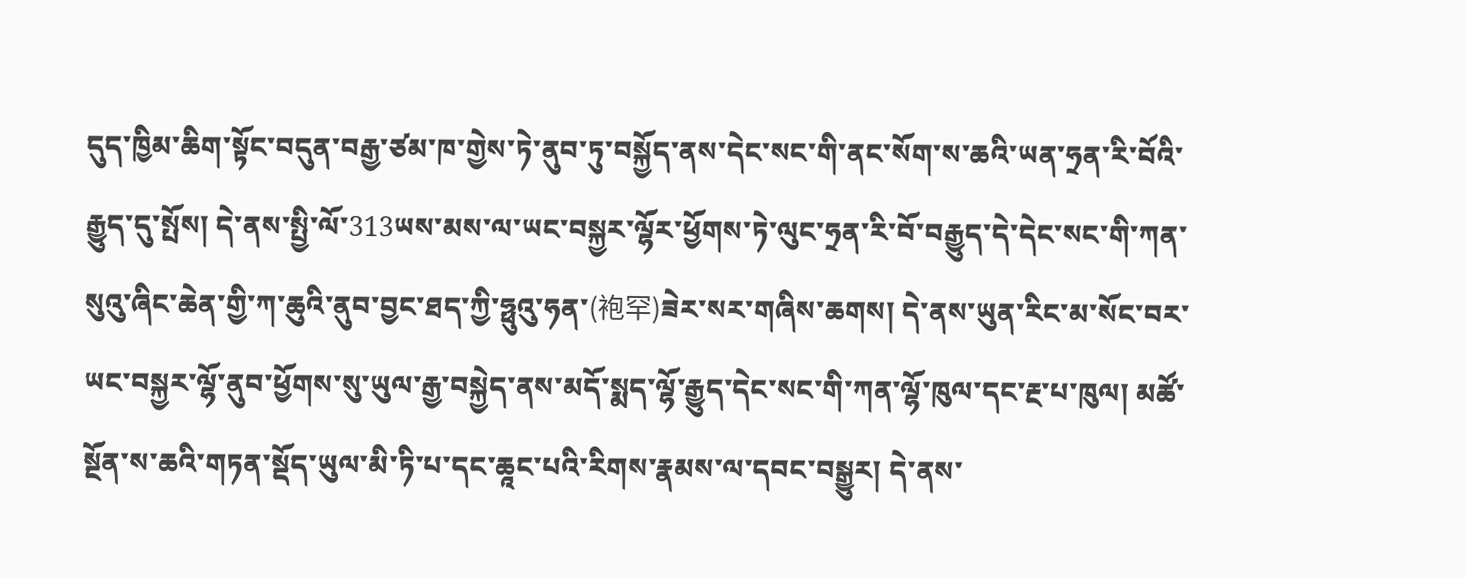དུད་ཁྱིམ་ཆིག་སྟོང་བདུན་བརྒྱ་ཙམ་ཁ་གྱེས་ཏེ་ནུབ་ཏུ་བསྐྱོད་ནས་དེང་སང་གི་ནང་སོག་ས་ཆའི་ཡན་ཧྲན་རི་བོའི་རྒྱུད་དུ་སྤོས། དེ་ནས་སྤྱི་ལོ་313ཡས་མས་ལ་ཡང་བསྐྱར་ལྷོར་ཕྱོགས་ཏེ་ལུང་ཧྲན་རི་བོ་བརྒྱུད་དེ་དེང་སང་གི་ཀན་སུའུ་ཞིང་ཆེན་གྱི་ཀ་ཆུའི་ནུབ་བྱང་ཐད་ཀྱི་ཧྥུའུ་ཧན་(袍罕)ཟེར་སར་གཞིས་ཆགས། དེ་ནས་ཡུན་རིང་མ་སོང་བར་ཡང་བསྐྱར་ལྷོ་ནུབ་ཕྱོགས་སུ་ཡུལ་རྒྱ་བསྐྱེད་ནས་མདོ་སྨད་ལྷོ་རྒྱུད་དེང་སང་གི་ཀན་ལྷོ་ཁུལ་དང་རྔ་པ་ཁུལ། མཚོ་སྔོན་ས་ཆའི་གཏན་སྡོད་ཡུལ་མི་ཏི་པ་དང་ཆཱང་པའི་རིགས་རྣམས་ལ་དབང་བསྒྱུར། དེ་ནས་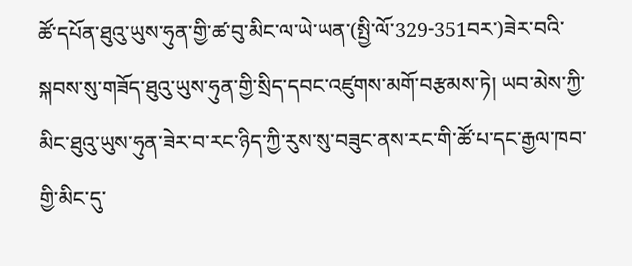ཚོ་དཔོན་ཐུའུ་ཡུས་ཧུན་གྱི་ཚ་བུ་མིང་ལ་ཡེ་ཡན་(སྤྱི་ལོ་329-351བར་)ཟེར་བའི་སྐབས་སུ་གཟོད་ཐུའུ་ཡུས་ཧུན་གྱི་སྲིད་དབང་འཛུགས་མགོ་བརྩམས་ཏེ། ཡབ་མེས་ཀྱི་མིང་ཐུའུ་ཡུས་ཧུན་ཟེར་བ་རང་ཉིད་ཀྱི་རུས་སུ་བཟུང་ནས་རང་གི་ཚོ་པ་དང་རྒྱལ་ཁབ་གྱི་མིང་དུ་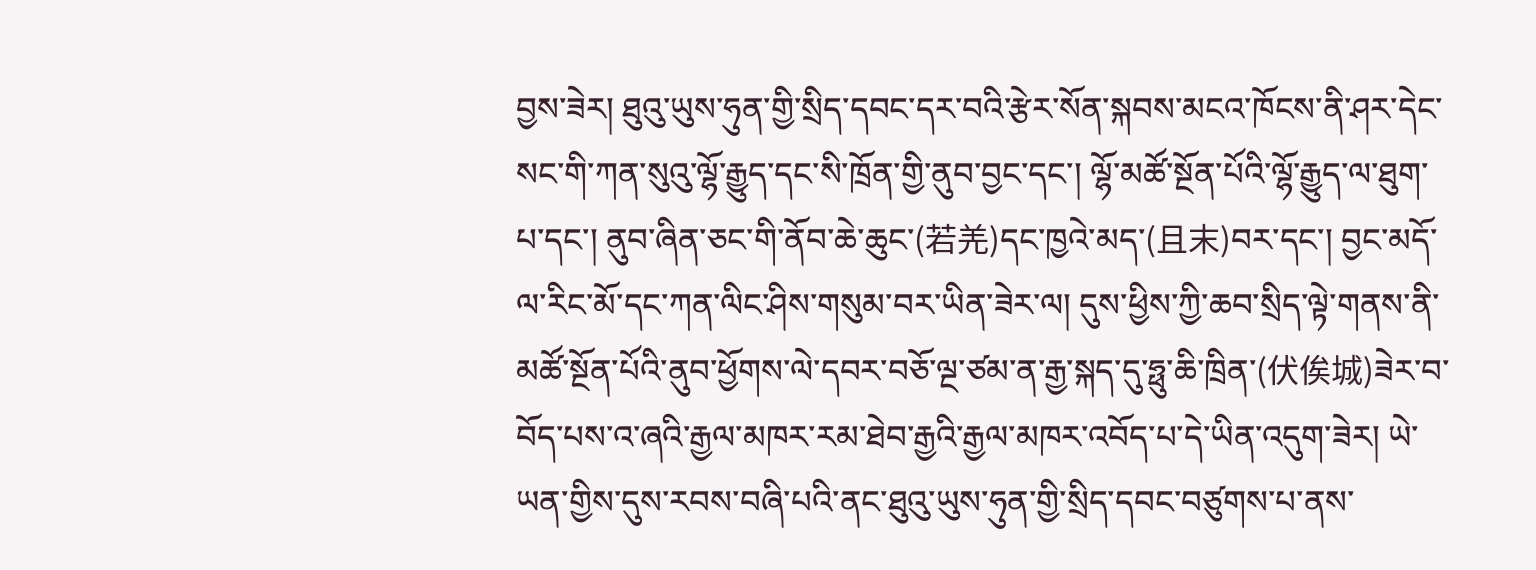བྱས་ཟེར། ཐུའུ་ཡུས་ཧུན་གྱི་སྲིད་དབང་དར་བའི་རྩེར་སོན་སྐབས་མངའ་ཁོངས་ནི་ཤར་དེང་སང་གི་ཀན་སུའུ་ལྷོ་རྒྱུད་དང་སི་ཁྲོན་གྱི་ནུབ་བྱང་དང་། ལྷོ་མཚོ་སྔོན་པོའི་ལྷོ་རྒྱུད་ལ་ཐུག་པ་དང་། ནུབ་ཞིན་ཅང་གི་ནོབ་ཆེ་ཆུང་(若羌)དང་ཁྱའེ་མད་(且末)བར་དང་། བྱང་མདོ་ལ་རིང་མོ་དང་ཀན་ལིང་ཤིས་གསུམ་བར་ཡིན་ཟེར་ལ། དུས་ཕྱིས་ཀྱི་ཆབ་སྲིད་ལྟེ་གནས་ནི་མཚོ་སྔོན་པོའི་ནུབ་ཕྱོགས་ལེ་དབར་བཅོ་ལྔ་ཙམ་ན་རྒྱ་སྐད་དུ་ཧྥུ་ཆི་ཁྲིན་(伏俟城)ཟེར་བ་བོད་པས་འ་ཞའི་རྒྱལ་མཁར་རམ་ཐེབ་རྒྱའི་རྒྱལ་མཁར་འབོད་པ་དེ་ཡིན་འདུག་ཟེར། ཡེ་ཡན་གྱིས་དུས་རབས་བཞི་པའི་ནང་ཐུའུ་ཡུས་ཧུན་གྱི་སྲིད་དབང་བཙུགས་པ་ནས་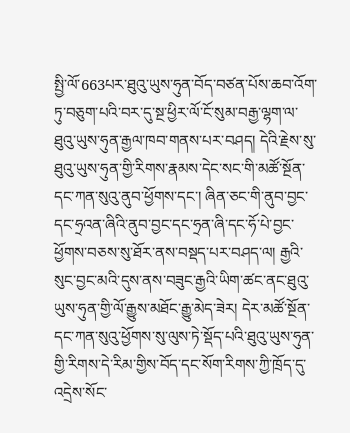སྤྱི་ལོ་663པར་ཐུའུ་ཡུས་ཧུན་བོད་བཙན་པོས་ཆབ་འོག་ཏུ་བཅུག་པའི་བར་དུ་སྔ་ཕྱིར་ལོ་ངོ་སུམ་བརྒྱ་ལྷག་ལ་ཐུའུ་ཡུས་ཧུན་རྒྱལ་ཁབ་གནས་པར་བཤད། དེའི་རྗེས་སུ་ཐུའུ་ཡུས་ཧུན་གྱི་རིགས་རྣམས་དེང་སང་གི་མཚོ་སྔོན་དང་ཀན་སུའུ་ནུབ་ཕྱོགས་དང་། ཞིན་ཅང་གི་ནུབ་བྱང་དང་ཧྲའན་ཞིའི་ནུབ་བྱང་དང་ཧྲན་ཞི་དང་ཧོ་པེ་བྱང་ཕྱོགས་བཅས་སུ་ཐོར་ནས་བསྡད་པར་བཤད་ལ། རྒྱའི་སུང་བྱང་མའི་དུས་ནས་བཟུང་རྒྱའི་ཡིག་ཚང་ནང་ཐུའུ་ཡུས་ཧུན་གྱི་ལོ་རྒྱུས་མཐོང་རྒྱུ་མེད་ཟེར། དེར་མཚོ་སྔོན་དང་ཀན་སུའུ་ཕྱོགས་སུ་ལུས་ཏེ་སྡོད་པའི་ཐུའུ་ཡུས་ཧུན་གྱི་རིགས་དེ་རིམ་གྱིས་བོད་དང་སོག་རིགས་ཀྱི་ཁྲོད་དུ་འདྲེས་སོང་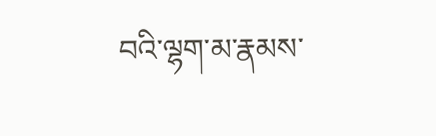བའི་ལྷག་མ་རྣམས་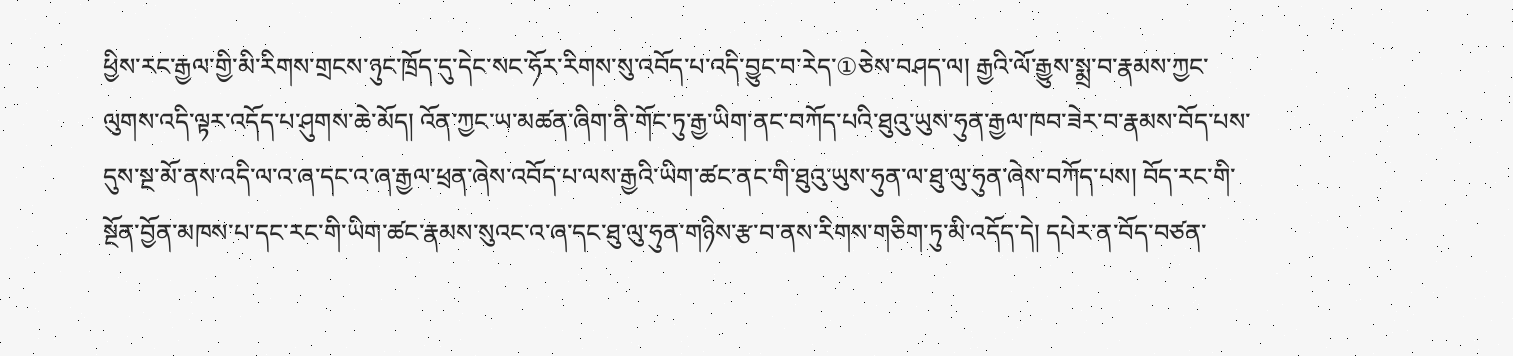ཕྱིས་རང་རྒྱལ་གྱི་མི་རིགས་གྲངས་ཉུང་ཁྲོད་དུ་དེང་སང་ཧོར་རིགས་སུ་འབོད་པ་འདི་བྱུང་བ་རེད་①ཅེས་བཤད་ལ། རྒྱའི་ལོ་རྒྱུས་སྨྲ་བ་རྣམས་ཀྱང་ལུགས་འདི་ལྟར་འདོད་པ་ཤུགས་ཆེ་མོད། འོན་ཀྱང་ཡ་མཚན་ཞིག་ནི་གོང་ཏུ་རྒྱ་ཡིག་ནང་བཀོད་པའི་ཐུའུ་ཡུས་ཧུན་རྒྱལ་ཁབ་ཟེར་བ་རྣམས་བོད་པས་དུས་སྔ་མོ་ནས་འདི་ལ་འ་ཞ་དང་འ་ཞ་རྒྱལ་ཕྲན་ཞེས་འབོད་པ་ལས་རྒྱའི་ཡིག་ཚང་ནང་གི་ཐུའུ་ཡུས་ཧུན་ལ་ཐུ་ལུ་ཧུན་ཞེས་བཀོད་པས། བོད་རང་གི་སྔོན་བྱོན་མཁས་པ་དང་རང་གི་ཡིག་ཚང་རྣམས་སུའང་འ་ཞ་དང་ཐུ་ལུ་ཧུན་གཉིས་རྩ་བ་ནས་རིགས་གཅིག་ཏུ་མི་འདོད་དེ། དཔེར་ན་བོད་བཙན་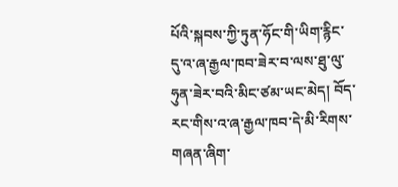པོའི་སྐབས་ཀྱི་ཏུན་ཧོང་གི་ཡིག་རྙིང་དུ་འ་ཞ་རྒྱལ་ཁབ་ཟེར་བ་ལས་ཐུ་ལུ་ཧུན་ཟེར་བའི་མིང་ཙམ་ཡང་མེད། བོད་རང་གིས་འ་ཞ་རྒྱལ་ཁབ་དེ་མི་རིགས་གཞན་ཞིག་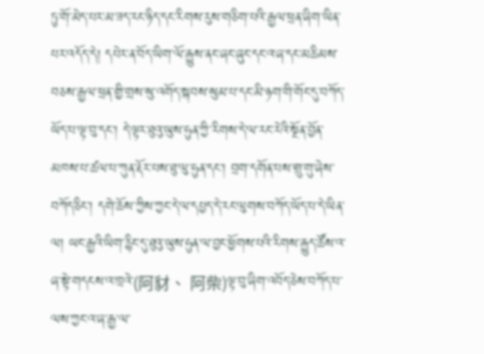ཏུ་གོ་མེད་པར་མ་ཟད་རང་ཉིད་དང་རིགས་རུས་གཅིག་པའི་རྒྱལ་ཕྲན་ཞིག་ཡིན་པར་འདོད་དེ། དཔེར་ན་བོད་ཡིག་ལོ་རྒྱུས་ནང་ཞང་ཞུང་དང་འ་ཞ་དང་མཆིམས་བཅས་རྒྱལ་ཕྲན་གྱི་གྲས་སུ་འགོད་སྐབས་སུམ་པ་དང་མི་ཉག་གི་གོང་དུ་བཀོད་ཡོད་པ་ལྟ་བུ་དང་། དེ་ལྟར་ཐུའུ་ཡུས་ཧུན་ཀྱི་རིགས་དེ་ལ་རང་རེའི་སྔོན་བྱོན་མཁས་པ་ཚལ་པ་ཀུན་རྡོར་པས་ཐུ་ལུ་ཧུན་དང་། བྲག་དགོན་པས་གྲུ་གུ་ཞེས་བཀོད་ཅིང་། དགེ་ཆོས་ཀྱིས་ཀྱང་དེ་ལ་དཔྱད་དེ་རང་ལུགས་བཀོད་ཡོད་པ་དེ་ཡིན་ལ། ཡང་རྒྱའི་ཡིག་རྙིང་དུ་ཐུའུ་ཡུས་ཧུན་ལ་བྱང་ཕྱོགས་པའི་རིགས་རྒྱུད་ཚོས་འ་ཞ་སྟེ་གདངས་འ་ཁྲའེ་(阿豺、 阿柴)ལྟ་བུ་ཞིག་འབོད་ཅེས་བཀོད་པ་ལས་ཀྱང་འ་ཞ་རྒྱ་ལ་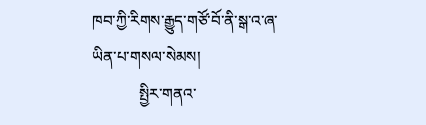ཁབ་ཀྱི་རིགས་རྒྱུད་གཙོ་བོ་ནི་སྒ་འ་ཞ་ཡིན་པ་གསལ་སེམས།
            སྤྱིར་གནའ་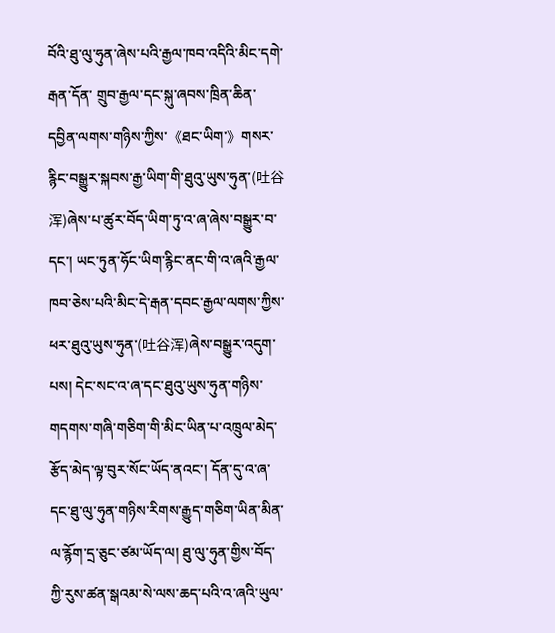བོའི་ཐུ་ལུ་ཧུན་ཞེས་པའི་རྒྱལ་ཁབ་འདིའི་མིང་དགེ་རྒན་དོན་ གྲུབ་རྒྱལ་དང་སྐུ་ཞབས་ཁྲིན་ཆིན་དབྱིན་ལགས་གཉིས་ཀྱིས་《ཐང་ཡིག་》གསར་རྙིང་བསྒྱུར་སྐབས་རྒྱ་ཡིག་གི་ཐུའུ་ཡུས་ཧུན་(吐谷浑)ཞེས་པ་ཚུར་བོད་ཡིག་ཏུ་འ་ཞ་ཞེས་བསྒྱུར་བ་དང་། ཡང་ཏུན་ཧོང་ཡིག་རྙིང་ནང་གི་འ་ཞའི་རྒྱལ་ཁབ་ཅེས་པའི་མིང་དེ་རྒན་དབང་རྒྱལ་ལགས་ཀྱིས་ཕར་ཐུའུ་ཡུས་ཧུན་(吐谷浑)ཞེས་བསྒྱུར་འདུག་པས། དེང་སང་འ་ཞ་དང་ཐུའུ་ཡུས་ཧུན་གཉིས་གདགས་གཞི་གཅིག་གི་མིང་ཡིན་པ་འཁྲུལ་མེད་རྩོད་མེད་ལྟ་བུར་སོང་ཡོད་ནའང་། དོན་དུ་འ་ཞ་དང་ཐུ་ལུ་ཧུན་གཉིས་རིགས་རྒྱུད་གཅིག་ཡིན་མིན་ལ་རྙོག་དྲ་ཅུང་ཙམ་ཡོད་ལ། ཐུ་ལུ་ཧུན་གྱིས་བོད་ཀྱི་རུས་ཚན་སྒའམ་སེ་ལས་ཆད་པའི་འ་ཞའི་ཡུལ་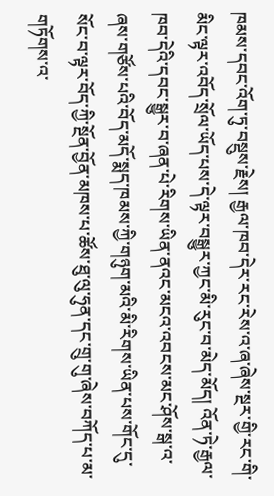ཁམས་དབང་འོག་ཏུ་བསྡུས་རྗེས། རྒྱལ་ཁབ་དེར་རང་རེས་འ་ཞ་ཞེས་སྔར་གྱི་རང་གི་མིང་ལྟར་འབོད་སྲོལ་ཡོད་པས་དེ་ལྟར་བསྒྱུར་ཀྱང་མི་རུང་བ་མེད་མོད། འོན་ཏེ་རྒྱལ་ཁབ་དེའི་དབང་སྒྱུར་བ་ཞན་པེ་རིགས་ཡིན་ནའང་མངའ་འབངས་མང་ཤོས་སྒ་འ་ཞས་གཙོས་པའི་བོད་མདོ་སྨད་ཁམས་ཀྱི་གཉུག་མའི་མི་རིགས་ཡིན་པས་གོང་དུ་སོང་བ་ལྟར་བོད་ཀྱི་སྔོན་བྱོན་མཁས་པ་ཚོས་ཐུ་ལུ་ཧུན་དང་གྲུ་གུ་ཞེས་བཀོད་པ་མ་གཏོགས་འ་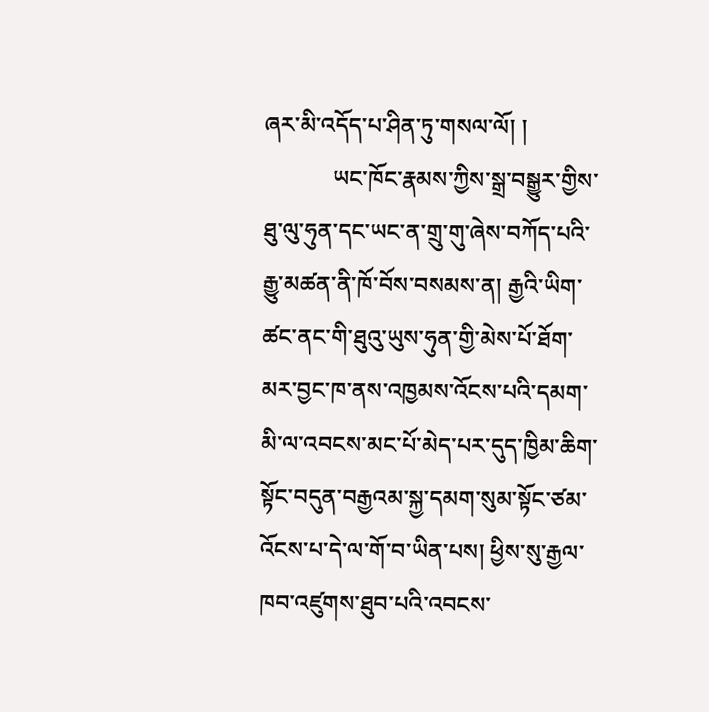ཞར་མི་འདོད་པ་ཤིན་ཏུ་གསལ་ལོ། །
            ཡང་ཁོང་རྣམས་ཀྱིས་སྒྲ་བསྒྱུར་གྱིས་ཐུ་ལུ་ཧུན་དང་ཡང་ན་གྲུ་གུ་ཞེས་བཀོད་པའི་རྒྱུ་མཚན་ནི་ཁོ་བོས་བསམས་ན། རྒྱའི་ཡིག་ཚང་ནང་གི་ཐུའུ་ཡུས་ཧུན་གྱི་མེས་པོ་ཐོག་མར་བྱང་ཁ་ནས་འཁྱམས་འོངས་པའི་དམག་མི་ལ་འབངས་མང་པོ་མེད་པར་དུད་ཁྱིམ་ཆིག་སྟོང་བདུན་བརྒྱའམ་སྐྱ་དམག་སུམ་སྟོང་ཙམ་འོངས་པ་དེ་ལ་གོ་བ་ཡིན་པས། ཕྱིས་སུ་རྒྱལ་ཁབ་འཛུགས་ཐུབ་པའི་འབངས་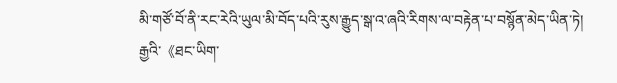མི་གཙོ་བོ་ནི་རང་རེའི་ཡུལ་མི་བོད་པའི་རུས་རྒྱུད་སྒ་འ་ཞའི་རིགས་ལ་བརྟེན་པ་བསྙོན་མེད་ཡིན་ཏེ། རྒྱའི་《ཐང་ཡིག་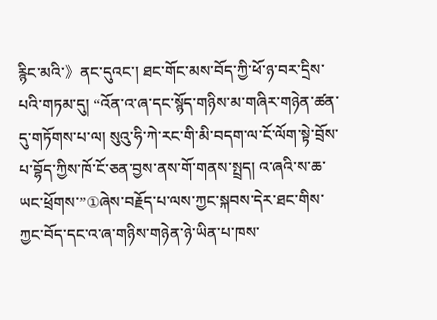རྙིང་མའི་》ནང་དུའང་། ཐང་གོང་མས་བོད་ཀྱི་ཕོ་ཉ་བར་དྲིས་པའི་གཏམ་དུ། “འོན་འ་ཞ་དང་སྙོད་གཉིས་མ་གཞིར་གཉེན་ཚན་དུ་གཏོགས་པ་ལ། སུའུ་ཧི་ཀེ་རང་གི་མི་བདག་ལ་ངོ་ལོག་སྟེ་བྲོས་པ་བྷོད་ཀྱིས་ཁོ་ངོ་ཅན་བྱས་ནས་གོ་གནས་སྤྲད། འ་ཞའི་ས་ཆ་ཡང་ཕྲོགས་”①ཞེས་བརྗོད་པ་ལས་ཀྱང་སྐབས་དེར་ཐང་གིས་ཀྱང་བོད་དང་འ་ཞ་གཉིས་གཉེན་ཉེ་ཡིན་པ་ཁས་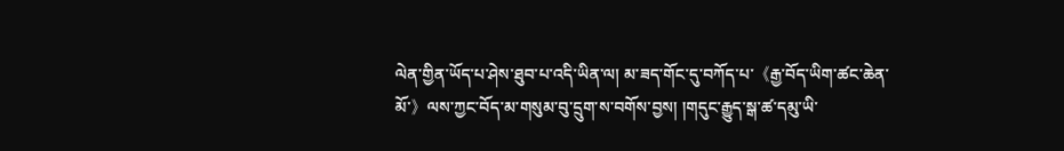ལེན་གྱིན་ཡོད་པ་ཤེས་ཐུབ་པ་འདི་ཡིན་ལ། མ་ཟད་གོང་དུ་བཀོད་པ་《རྒྱ་བོད་ཡིག་ཚང་ཆེན་མོ་》ལས་ཀྱང་བོད་མ་གསུམ་བུ་དྲུག་ས་བགོས་བྱས། །གདུང་རྒྱུད་སྒ་ཚ་དམུ་ཡི་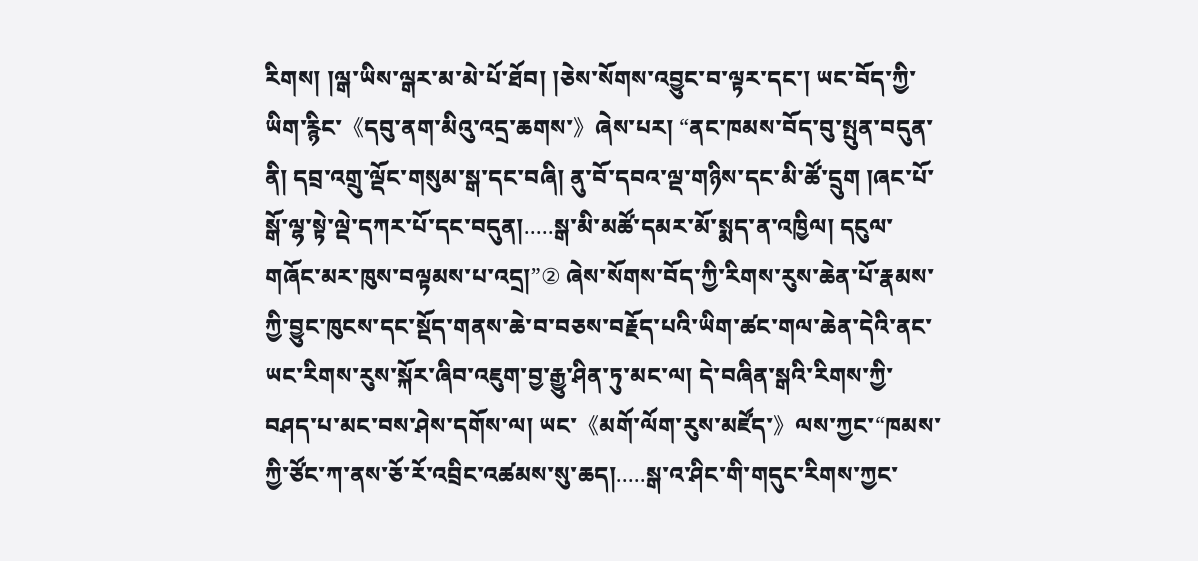རིགས། །ལྒ་ཡིས་ལྒར་མ་མེ་པོ་ཐོབ། །ཅེས་སོགས་འབྱུང་བ་ལྟར་དང་། ཡང་བོད་ཀྱི་ཡིག་རྙིང་《དབུ་ནག་མིའུ་འདྲ་ཆགས་》ཞེས་པར། “ནང་ཁམས་བོད་བུ་སྤུན་བདུན་ནི། དབྲ་འགྲུ་ལྡོང་གསུམ་སྒ་དང་བཞི། ནུ་བོ་དབའ་ལྡ་གཉིས་དང་མི་ཚོ་དྲུག །ཞང་པོ་སྒོ་ལྷ་སྟེ་ལྡེ་དཀར་པོ་དང་བདུན།.....སྒ་མི་མཚོ་དམར་མོ་སྨད་ན་འཁྱིལ། དངུལ་གཞོང་མར་ཁུས་བལྟམས་པ་འདྲ།”② ཞེས་སོགས་བོད་ཀྱི་རིགས་རུས་ཆེན་པོ་རྣམས་ཀྱི་བྱུང་ཁུངས་དང་སྡོད་གནས་ཆེ་བ་བཅས་བརྗོད་པའི་ཡིག་ཚང་གལ་ཆེན་དེའི་ནང་ཡང་རིགས་རུས་སྐོར་ཞིབ་འཇུག་བྱ་རྒྱུ་ཤིན་ཏུ་མང་ལ། དེ་བཞིན་སྒའི་རིགས་ཀྱི་བཤད་པ་མང་བས་ཤེས་དགོས་ལ། ཡང་《མགོ་ལོག་རུས་མཛོད་》ལས་ཀྱང་“ཁམས་ཀྱི་ཙོང་ཀ་ནས་ཅོ་རོ་འབྲིང་འཚམས་སུ་ཆད།.....སྒ་འ་ཤིང་གི་གདུང་རིགས་ཀྱང་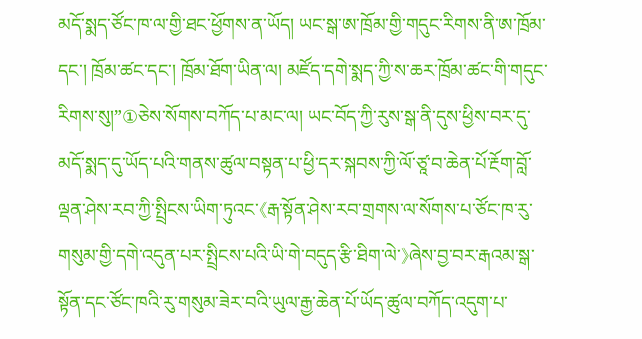མདོ་སྨད་ཙོང་ཁ་ལ་གྱི་ཐང་ཕྱོགས་ན་ཡོད། ཡང་སྒ་ཨ་ཁྲོམ་གྱི་གདུང་རིགས་ནི་ཨ་ཁྲོམ་དང་། ཁྲོམ་ཚང་དང་། ཁྲོམ་ཐོག་ཡིན་ལ། མཛོད་དགེ་སྨད་ཀྱི་ས་ཆར་ཁྲོམ་ཚང་གི་གདུང་རིགས་སུ།”①ཅེས་སོགས་བཀོད་པ་མང་ལ། ཡང་བོད་ཀྱི་རུས་སྒ་ནི་དུས་ཕྱིས་བར་དུ་མདོ་སྨད་དུ་ཡོད་པའི་གནས་ཚུལ་བསྟན་པ་ཕྱི་དར་སྐབས་ཀྱི་ལོ་ཙཱ་བ་ཆེན་པོ་རྔོག་བློ་ལྡན་ཤེས་རབ་ཀྱི་སྤྲིངས་ཡིག་ཏུའང་《རྒ་སྟོན་ཤེས་རབ་གྲགས་ལ་སོགས་པ་ཙོང་ཁ་རུ་གསུམ་གྱི་དགེ་འདུན་པར་སྤྲིངས་པའི་ཡི་གེ་བདུད་རྩི་ཐིག་ལེ་》ཞེས་བྱ་བར་རྒའམ་སྒ་སྟོན་དང་ཙོང་ཁའི་རུ་གསུམ་ཟེར་བའི་ཡུལ་རྒྱ་ཆེན་པོ་ཡོད་ཚུལ་བཀོད་འདུག་པ་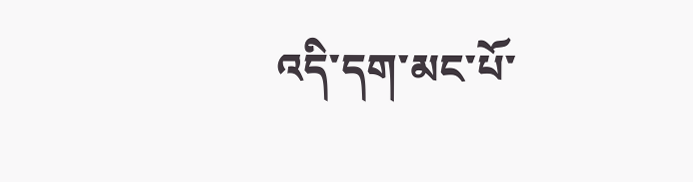འདི་དག་མང་པོ་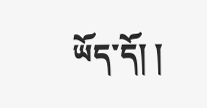ཡོད་དོ། །